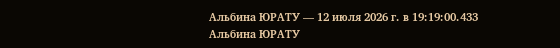Альбина ЮРАТУ — 12 июля 2026 г. в 19:19:00.433
Альбина ЮРАТУ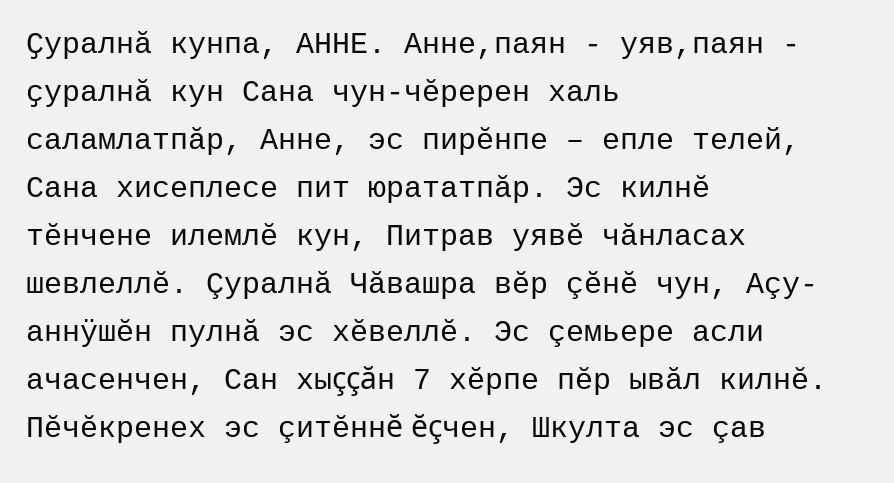Ҫуралнӑ кунпа, АННЕ. Анне,паян - уяв,паян - ҫуралнӑ кун Сана чун-чĕререн халь саламлатпăр, Анне, эс пирĕнпе – епле телей, Сана хисеплесе пит юрататпăр. Эс килнĕ тĕнчене илемлĕ кун, Питрав уявĕ чăнласах шевлеллĕ. Çуралнă Чăвашра вĕр çĕнĕ чун, Аçу-аннÿшĕн пулнă эс хĕвеллĕ. Эс çемьере асли ачасенчен, Сан хыççăн 7 хĕрпе пĕр ывăл килнĕ. Пĕчĕкренех эс çитĕннĕ ĕçчен, Шкулта эс çав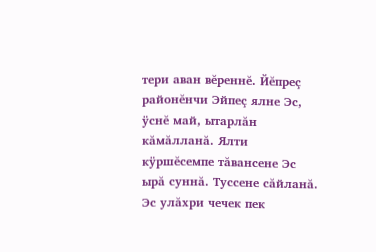тери аван вĕреннĕ. Йĕпреç районĕнчи Эйпеç ялне Эс, ÿснĕ май, ытарлăн кăмăлланă. Ялти кÿршĕсемпе тăвансене Эс ырă суннă. Туссене сăйланă. Эс улăхри чечек пек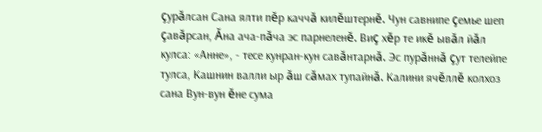çурăлсан Сана ялти пĕр каччă килĕштернĕ. Чун савнипе çемье шеп çавăрсан, Ăна ача-пăча эс парнеленĕ. Виç хĕр те икĕ ывăл йăл кулса: «Анне», - тесе кунран-кун савăнтарнă. Эс пурăннă çут телейпе тулса, Кашнин валли ыр ăш сăмах тупайнă. Калини ячĕллĕ колхоз сана Вун-вун ĕне сума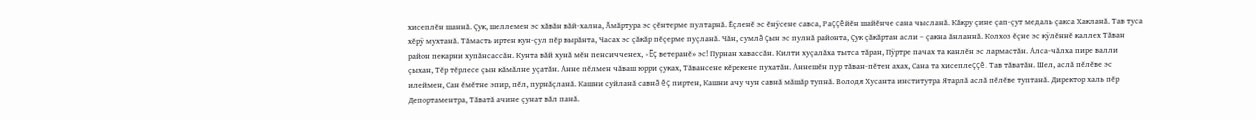хисеплĕн шаннă. Çук, шеллемен эс хăвăн вăй-хална, Ăмăртура эс çĕнтерме пултарнă. Ĕçленĕ эс ĕнÿсене савса, Раççĕйĕн шайĕнче сана чысланă. Кăкру çине çап-çут медаль çакса Хакланă. Тав туса хĕрÿ мухтанă. Тăмасть иртен кун-çул пĕр вырăнта, Часах эс çăкăр пĕçерме пуçланă. Чăн, сумлă çын эс пулнă районта, Çук çăкăртан асли – çакна ăнланнă. Колхоз ĕçне эс кÿлĕннĕ каллех Тăван район пекарни хупăнсассăн. Кунта вăй хунă мĕн пенсичченех, «Ĕç ветеранĕ» эс! Пурнан хавассăн. Килти хуçалăха тытса тăран, Пÿртре пачах та канлĕн эс лармастăн. Алса-чăлха пире валли çыхан, Тĕр тĕрлесе çын кăмăлне уçатăн. Анне пĕлмен чăваш юрри çуках, Тăвансене кĕрекене пухатăн. Аннешĕн пур тăван-пĕтен ахах, Сана та хисеплеççĕ. Тав тăватăн. Шел, аслă пĕлĕве эс илеймен, Сан ĕмĕтне эпир, пĕл, пурнăçланă. Кашни суйланă савнă ĕç пиртен, Кашни ачу чун савнă мăшăр тупнă. Володя Хусанта институтра Ятарлă аслă пĕлĕве туптанă. Директор халь пĕр Депортаментра, Тăватă ачине çунат вăл панă.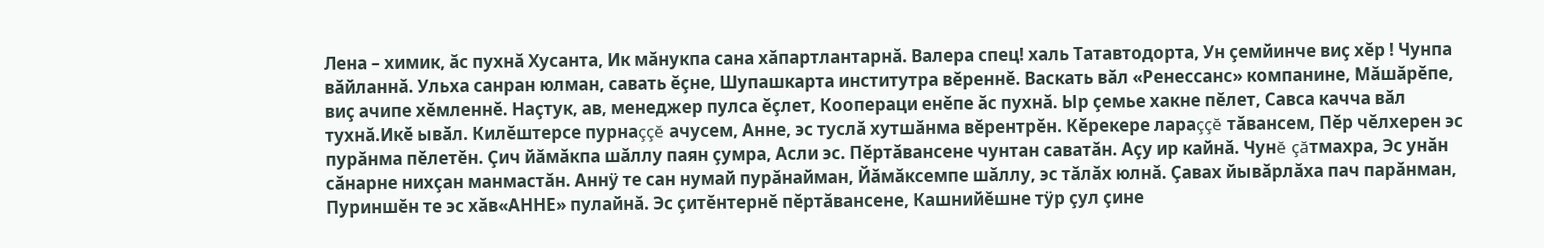Лена – химик, ăс пухнă Хусанта, Ик мăнукпа сана хăпартлантарнă. Валера спец! халь Татавтодорта, Ун çемйинче виç хĕр ! Чунпа вăйланнă. Ульха санран юлман, савать ĕçне, Шупашкарта институтра вĕреннĕ. Васкать вăл «Ренессанс» компанине, Мăшăрĕпе, виç ачипе хĕмленнĕ. Наçтук, ав, менеджер пулса ĕçлет, Коопераци енĕпе ăс пухнă. Ыр çемье хакне пĕлет, Савса качча вăл тухнă.Икӗ ывӑл. Килĕштерсе пурнаççĕ ачусем, Анне, эс туслă хутшăнма вĕрентрĕн. Кĕрекере лараççĕ тăвансем, Пĕр чĕлхерен эс пурăнма пĕлетĕн. Çич йăмăкпа шăллу паян çумра, Асли эс. Пĕртăвансене чунтан саватăн. Аçу ир кайнă. Чунĕ çăтмахра, Эс унăн сăнарне нихçан манмастăн. Аннÿ те сан нумай пурăнайман, Йăмăксемпе шăллу, эс тăлăх юлнă. Çавах йывăрлăха пач парăнман, Пуриншĕн те эс хăв«АННЕ» пулайнă. Эс çитĕнтернĕ пĕртăвансене, Кашнийĕшне тÿр çул çине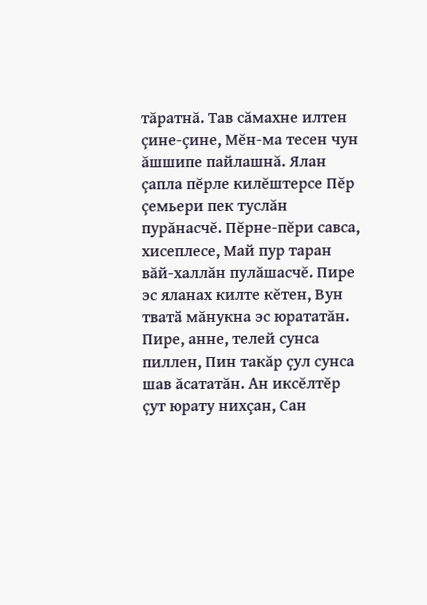тăратнă. Тав сăмахне илтен çине-çине, Мĕн-ма тесен чун ăшшипе пайлашнă. Ялан çапла пĕрле килĕштерсе Пĕр çемьери пек туслăн пурăнасчĕ. Пĕрне-пĕри савса, хисеплесе, Май пур таран вăй-халлăн пулăшасчĕ. Пире эс яланах килте кĕтен, Вун тватӑ мăнукна эс юрататăн. Пире, анне, телей сунса пиллен, Пин такăр çул сунса шав ăсататăн. Ан иксĕлтĕр çут юрату нихçан, Сан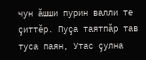чун ăшши пурин валли те çиттĕр. Пуçа таятпăр тав туса паян, Утас çулна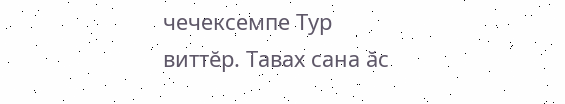чечексемпе Тур виттĕр. Тавах сана ăс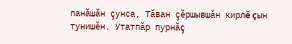панăшăн çунса, Тăван çĕршывшăн кирлĕ çын тунишĕн. Утатпăр пурнăç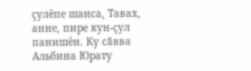çулĕпе шанса, Тавах, анне, пире кун-çул панишĕн. Ку сӑвва Альбина Юрату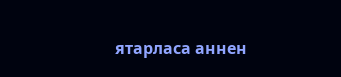ятарласа аннен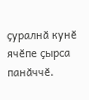ҫуралнӑ кунӗ ячӗпе ҫырса панӑччӗ.